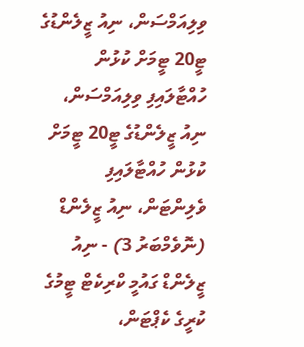ވިލިއަމްސަން، ނިއު ޒީލެންޑުގެ ޓީ20 ޓީމަށް ކުޅުން ހުއްޓާލައިފި ވިލިއަމްސަން، ނިއު ޒީލެންޑުގެ ޓީ20 ޓީމަށް ކުޅުން ހުއްޓާލައިފި
ވެލިންޓަން، ނިއު ޒީލެންޑް (ނޮވެމްބަރު 3) - ނިއު ޒީލެންޑް ގައުމީ ކްރިކެޓް ޓީމުގެ ކުރީގެ ކެޕްޓަން،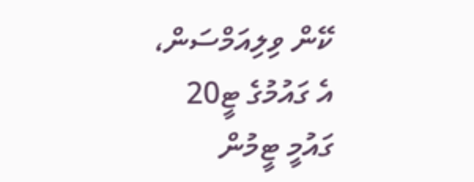ކޭން ވިލިއަމްސަން، އެ ގައުމުގެ ޓީ20 ގައުމީ ޓީމުން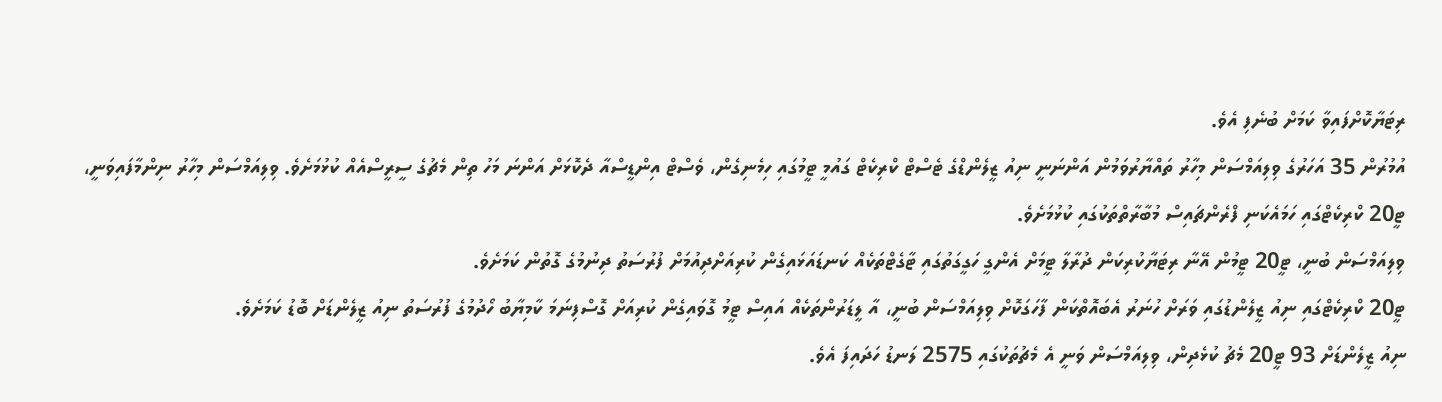ރިޓަޔާކޮށްފައިވާ ކަމަށް ބުނެފި އެވެ.
އުމުރުން 35 އަހަރުގެ ވިލިއަމްސަން މިހާރު ތައްޔާރުވަމުން އަންނަނީ ނިއު ޒީލެންޑްގެ ޓެސްޓް ކްރިކެޓް ގައުމީ ޓީމުގައި ހިމެނިގެން، ވެސްޓް އިންޑީސްއާ ދެކޮޅަށް އަންނަ މަހު ތިން މެޗުގެ ސީރީސްއެއް ކުޅުމަށެވެ. ވިލިއަމްސަން މިހާރު ނިންމާފައިވަނީ، ޓީ20 ކްރިކެޓްގައި ހަމައެކަނި ފްރެންޗައިސް މުބާރާތްތަކުގައި ކުޅުމަށެވެ.
ވިލިއަމްސަން ބުނީ، ޓީ20 ޓީމުން އޭނާ ރިޓަޔާކުރިކަން ދުރާލާ ޓީމަށް އެންގީ ހަގީގަތުގައި ޓާގެޓްތަކެއް ކަނޑައަޅައިގެން ކުރިއަށްދިއުމަށް ފުރުސަތު ދިނުމުގެ ގޮތުން ކަމަށެވެ.
ޓީ20 ކްރިކެޓްގައި ނިއު ޒީލެންޑުގައި ވަރަށް ހުނަރު އެބައޮތްކަން ފާހަގަކޮށް ވިލިއަމްސަން ބުނީ، އާ ލީޑަރުންތަކެއް އައިސް ޓީމު ގޮވައިގެން ކުރިއަށް ގޮސްފިނަމަ ކާމިޔާބު ހޯދުމުގެ ފުރުސަތު ނިއު ޒީލެންޑަށް ބޮޑު ކަމަށެވެ.
ނިއު ޒީލެންޑަށް 93 ޓީ20 މެޗު ކުޅެދިން، ވިލިއަމްސަން ވަނީ އެ މެޗުތަކުގައި 2575 ލަނޑު ހަދައިފަ އެވެ.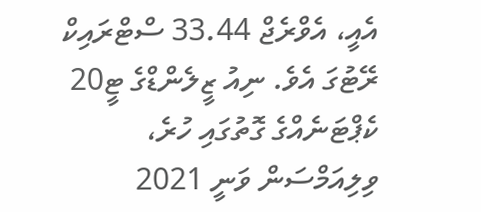އެއީ، އެވްރެޖް 33.44 ސްޓްރައިކް ރޭޓުގަ އެވެ. ނިއު ޒީލެންޑްގެ ޓީ20 ކެޕްޓަނެއްގެ ގޮތުގައި ހުރެ، ވިލިއަމްސަން ވަނީ 2021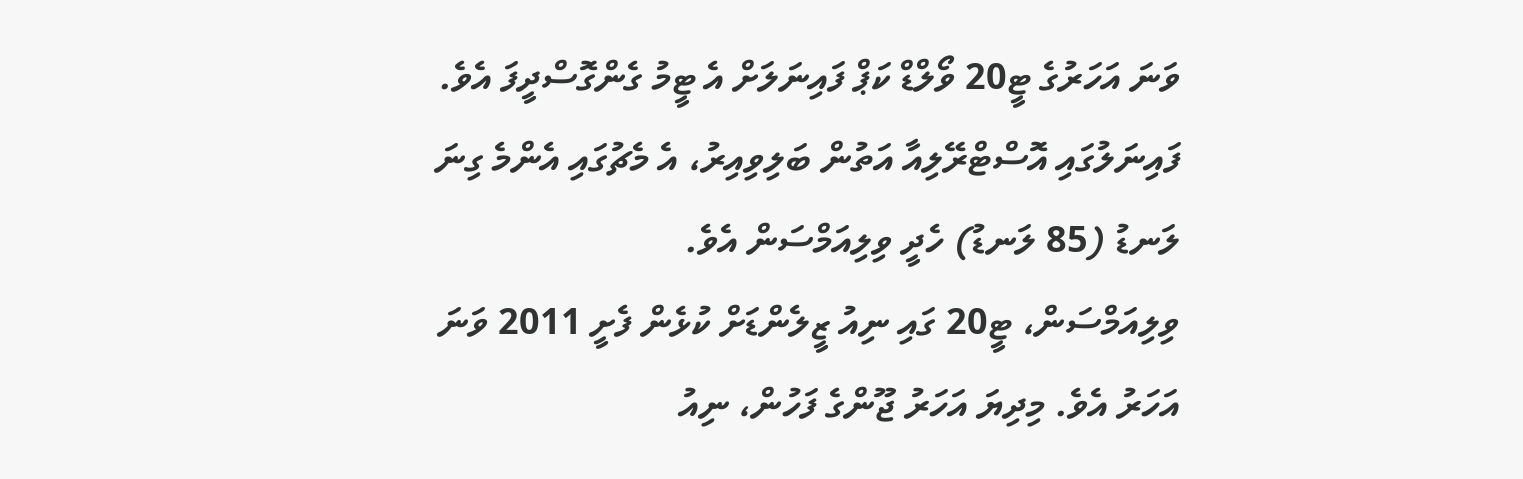ވަނަ އަހަރުގެ ޓީ20 ވޯލްޑް ކަޕް ފައިނަލަށް އެ ޓީމު ގެންގޮސްދީފަ އެވެ. ފައިނަލުގައި އޮސްޓްރޭލިއާ އަތުން ބަލިވިއިރު، އެ މެޗުގައި އެންމެ ގިނަ ލަނޑު (85 ލަނޑު) ހެދީ ވިލިއަމްސަން އެވެ.
ވިލިއަމްސަން، ޓީ20 ގައި ނިއު ޒީލެންޑަށް ކުޅެން ފެށީ 2011 ވަނަ އަހަރު އެވެ. މިދިޔަ އަހަރު ޖޫންގެ ފަހުން، ނިއު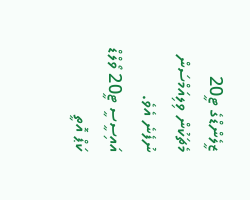ޒީލެންޑްގެ ޓީ20 މެޗަކުން ވިލިއަމްސަން ނުފެނެ އެވެ.
އައިސީސީ ޓީ20 ވޯލްޑް ކަޕް އޮތީ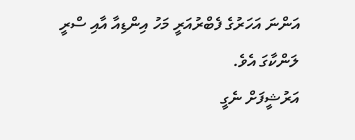އަންނަ އަހަރުގެ ފެބްރުއަރީ މަހު އިންޑިއާ އާއި ސްރީ ލަންކާގަ އެވެ.
އަރުޝީފަށް ނެގީ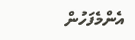އެންމެފަހުން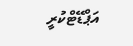އަޕްޑޭޓްކުރީ